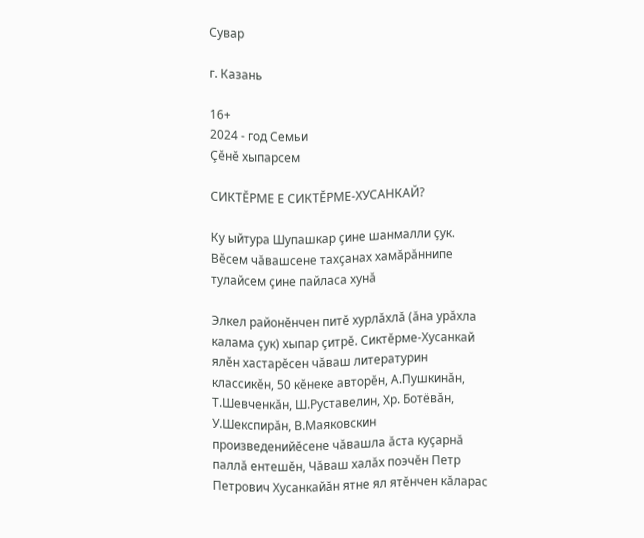Сувар

г. Казань

16+
2024 - год Семьи
Çӗнӗ хыпарсем

СИКТӖРМЕ Е СИКТӖРМЕ-ХУСАНКАЙ?

Ку ыйтура Шупашкар çине шанмалли çук. Вӗсем чăвашсене тахçанах хамăрăннипе тулайсем çине пайласа хунă

Элкел районӗнчен питӗ хурлăхлă (ăна урăхла калама çук) хыпар çитрӗ. Сиктӗрме-Хусанкай ялӗн хастарӗсен чăваш литературин классикӗн, 50 кӗнеке авторӗн, А.Пушкинăн, Т.Шевченкăн, Ш.Руставелин, Хр. Ботёвăн, У.Шекспирăн, В.Маяковскин произведенийӗсене чăвашла ăста куçарнă паллă ентешӗн, Чăваш халăх поэчӗн Петр Петрович Хусанкайăн ятне ял ятӗнчен кăларас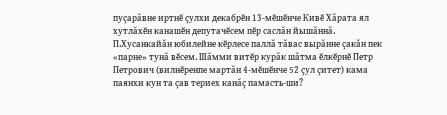пуçарăвне иртнӗ çулхи декабрӗн 13-мӗшӗнче Кивӗ Хăрата ял хутлăхӗн канашӗн депутачӗсем пӗр саслăн йышăннă. П.Хусанкайăн юбилейне кӗрлесе паллă тăвас вырăнне çакăн пек «парне» тунă вӗсем. Шăмми витӗр курăк шăтма ӗлкӗрнӗ Петр Петрович (вилнӗренпе мартăн 4-мӗшӗнче 52 çул çитет) кама паянхи кун та çав териех канăç памасть-ши?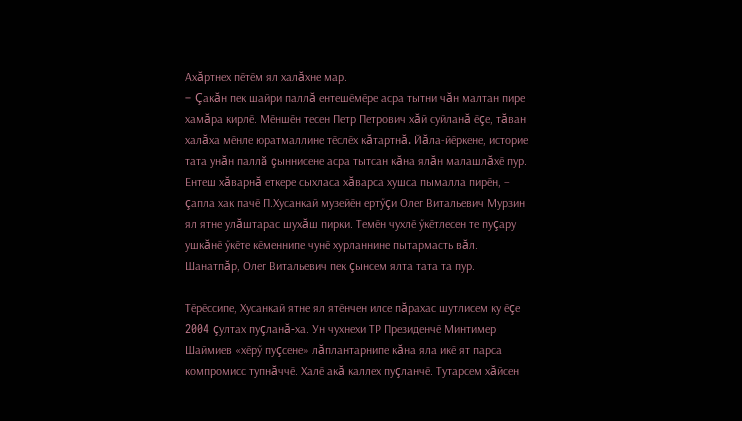Ахăртнех пӗтӗм ял халăхне мар.
– Çакăн пек шайри паллă ентешӗмӗре асра тытни чăн малтан пире хамăра кирлӗ. Мӗншӗн тесен Петр Петрович хăй суйланă ӗçе, тăван халăха мӗнле юратмаллине тӗслӗх кăтартнă. Йăла-йӗркене, историе тата унăн паллă çыннисене асра тытсан кăна ялăн малашлăхӗ пур. Ентеш хăварнă еткере сыхласа хăварса хушса пымалла пирӗн, – çапла хак пачӗ П.Хусанкай музейӗн ертӳçи Олег Витальевич Мурзин ял ятне улăштарас шухăш пирки. Темӗн чухлӗ ӳкӗтлесен те пуçару ушкăнӗ ӳкӗте кӗменнипе чунӗ хурланнине пытармасть вăл. Шанатпăр, Олег Витальевич пек çынсем ялта тата та пур.

Тӗрӗссипе, Хусанкай ятне ял ятӗнчен илсе пăрахас шутлисем ку ӗçе 2004 çултах пуçланă-ха. Ун чухнехи ТР Президенчӗ Минтимер Шаймиев «хӗрӳ пуçсене» лăплантарнипе кăна яла икӗ ят парса компромисс тупнăччӗ. Халӗ акă каллех пуçланчӗ. Тутарсем хăйсен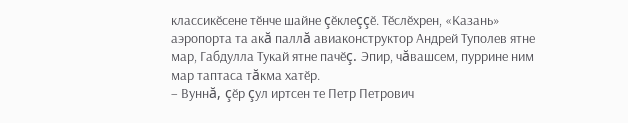классикӗсене тӗнче шайне çӗклеççӗ. Тӗслӗхрен, «Казань» аэропорта та акă паллă авиаконструктор Андрей Туполев ятне мар, Габдулла Тукай ятне пачӗç. Эпир, чăвашсем, пуррине ним мар таптаса тăкма хатӗр.
– Вуннă, çӗр çул иртсен те Петр Петрович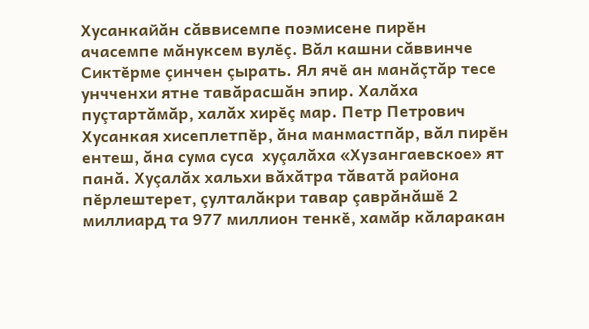Хусанкайăн сăввисемпе поэмисене пирӗн ачасемпе мăнуксем вулӗç. Вăл кашни сăввинче Сиктӗрме çинчен çырать. Ял ячӗ ан манăçтăр тесе унчченхи ятне тавăрасшăн эпир. Халăха пуçтартăмăр, халăх хирӗç мар. Петр Петрович Хусанкая хисеплетпӗр, ăна манмастпăр, вăл пирӗн ентеш, ăна сума суса  хуçалăха «Хузангаевское» ят панă. Хуçалăх хальхи вăхăтра тăватă района пӗрлештерет, çулталăкри тавар çаврăнăшӗ 2 миллиард та 977 миллион тенкӗ, хамăр кăларакан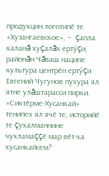продукцин логотипӗ те «Хузангаевское», –  çапла каланă хуçалăх ертӳçи, районăн Чăваш наципе культура центрӗн ертӳçи Евгений Чугунов пухура ял ятне улăштарасси пирки.
«Сиктӗрме-Хусанкай» тенипех ял ячӗ те, историйӗ те çухалманнине чухламаççӗ мар вӗт-ха хусанкайсем?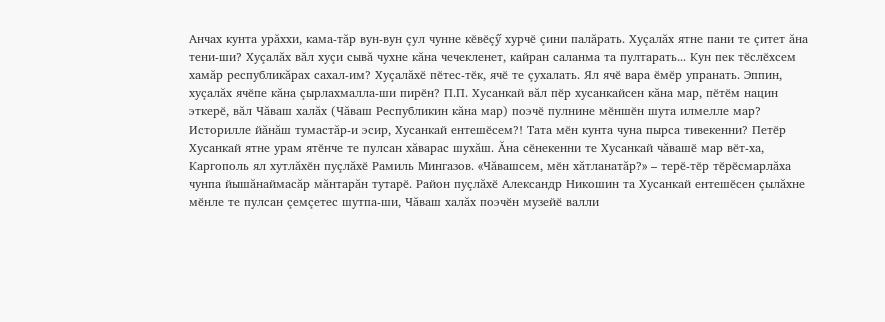Анчах кунта урăххи, кама-тăр вун-вун çул чунне кӗвӗçӳ хурчӗ çини палăрать. Хуçалăх ятне пани те çитет ăна тени-ши? Хуçалăх вăл хуçи сывă чухне кăна чечекленет, кайран саланма та пултарать... Кун пек тӗслӗхсем хамăр республикăрах сахал-им? Хуçалăхӗ пӗтес-тӗк, ячӗ те çухалать. Ял ячӗ вара ӗмӗр упранать. Эппин, хуçалăх ячӗпе кăна çырлахмалла-ши пирӗн? П.П. Хусанкай вăл пӗр хусанкайсен кăна мар, пӗтӗм нацин эткерӗ, вăл Чăваш халăх (Чăваш Республикин кăна мар) поэчӗ пулнине мӗншӗн шута илмелле мар? Историлле йăнăш тумастăр-и эсир, Хусанкай ентешӗсем?! Тата мӗн кунта чуна пырса тивекенни? Петӗр Хусанкай ятне урам ятӗнче те пулсан хăварас шухăш. Ăна сӗнекенни те Хусанкай чăвашӗ мар вӗт-ха, Каргополь ял хутлăхӗн пуçлăхӗ Рамиль Мингазов. «Чăвашсем, мӗн хăтланатăр?» – терӗ-тӗр тӗрӗсмарлăха чунпа йышăнаймасăр мăнтарăн тутарӗ. Район пуçлăхӗ Александр Никошин та Хусанкай ентешӗсен çылăхне мӗнле те пулсан çемçетес шутпа-ши, Чăваш халăх поэчӗн музейӗ валли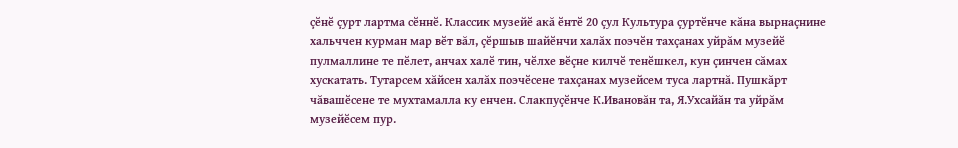çӗнӗ çурт лартма сӗннӗ. Классик музейӗ акă ӗнтӗ 20 çул Культура çуртӗнче кăна вырнаçнине хальччен курман мар вӗт вăл, çӗршыв шайӗнчи халăх поэчӗн тахçанах уйрăм музейӗ пулмаллине те пӗлет, анчах халӗ тин, чӗлхе вӗçне килчӗ тенӗшкел, кун çинчен сăмах хускатать. Тутарсем хăйсен халăх поэчӗсене тахçанах музейсем туса лартнă. Пушкăрт чăвашӗсене те мухтамалла ку енчен. Слакпуçӗнче К.Ивановăн та, Я.Ухсайăн та уйрăм музейӗсем пур.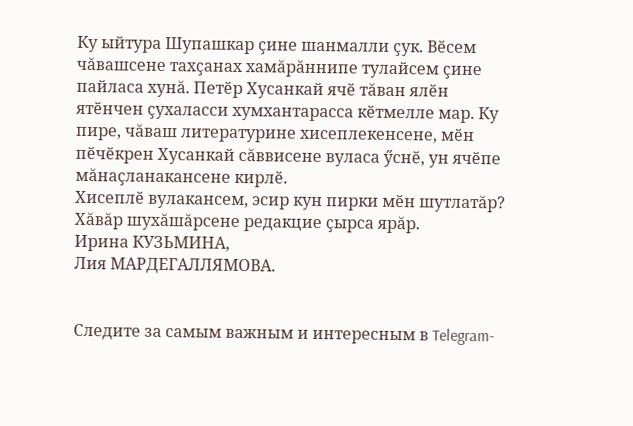Ку ыйтура Шупашкар çине шанмалли çук. Вӗсем чăвашсене тахçанах хамăрăннипе тулайсем çине пайласа хунă. Петӗр Хусанкай ячӗ тăван ялӗн ятӗнчен çухаласси хумхантарасса кӗтмелле мар. Ку пире, чăваш литературине хисеплекенсене, мӗн пӗчӗкрен Хусанкай сăввисене вуласа ӳснӗ, ун ячӗпе мăнаçланакансене кирлӗ.
Хисеплӗ вулакансем, эсир кун пирки мӗн шутлатăр? Хăвăр шухăшăрсене редакцие çырса ярăр.
Ирина КУЗЬМИНА,
Лия МАРДЕГАЛЛЯМОВА.


Следите за самым важным и интересным в Telegram-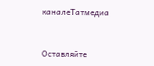каналеТатмедиа


Оставляйте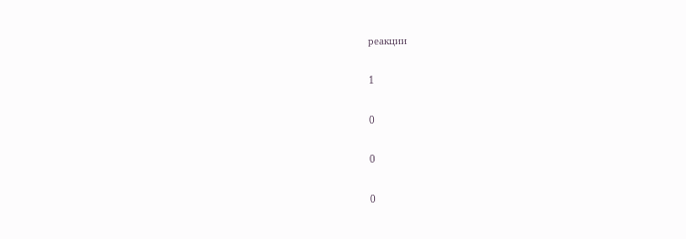реакции

1

0

0

0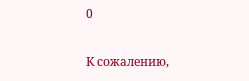0

К сожалению,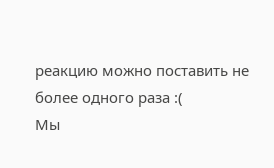реакцию можно поставить не более одного раза :(
Мы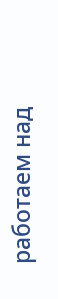работаем над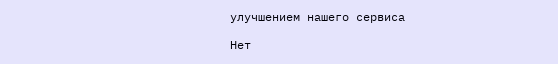улучшением нашего сервиса

Нет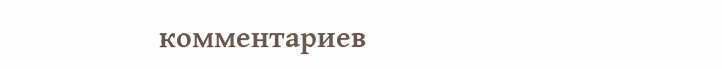комментариев